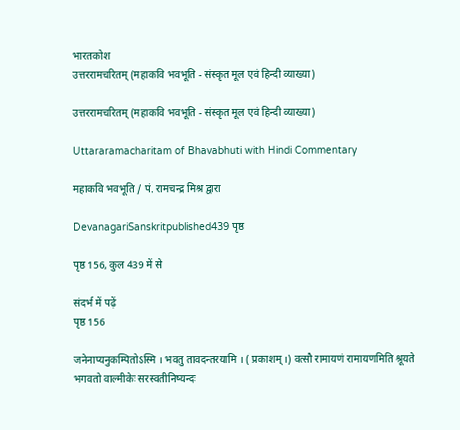भारतकोश
उत्तररामचरितम् (महाकवि भवभूति - संस्कृत मूल एवं हिन्दी व्याख्या)

उत्तररामचरितम् (महाकवि भवभूति - संस्कृत मूल एवं हिन्दी व्याख्या)

Uttararamacharitam of Bhavabhuti with Hindi Commentary

महाकवि भवभूति / पं. रामचन्द्र मिश्र द्वारा

DevanagariSanskritpublished439 पृष्ठ

पृष्ठ 156, कुल 439 में से

संदर्भ में पढ़ें
पृष्ठ 156

जनेनाप्यनुकम्पितोऽस्मि । भवतु तावदन्तरयामि । ( प्रकाशम् ।) वत्सौ रामायणं रामायणमिति श्रूयते भगवतो वाल्मीकेः सरस्वतीनिष्यन्दः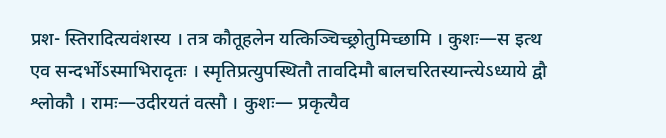प्रश- स्तिरादित्यवंशस्य । तत्र कौतूहलेन यत्किञ्चिच्छ्रोतुमिच्छामि । कुशः—स इत्थ एव सन्दर्भोंऽस्माभिरादृतः । स्मृतिप्रत्युपस्थितौ तावदिमौ बालचरितस्यान्त्येऽध्याये द्वौ श्लोकौ । रामः—उदीरयतं वत्सौ । कुशः— प्रकृत्यैव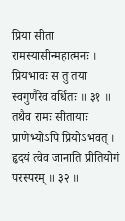प्रिया सीता रामस्यासीन्महात्मनः । प्रियभावः स तु तया स्वगुणैरेव वर्धितः ॥ ३१ ॥ तथैव रामः सीतायाः प्राणेभ्योऽपि प्रियोऽभवत् । हृदयं त्वेव जानाति प्रीतियोगं परस्परम् ॥ ३२ ॥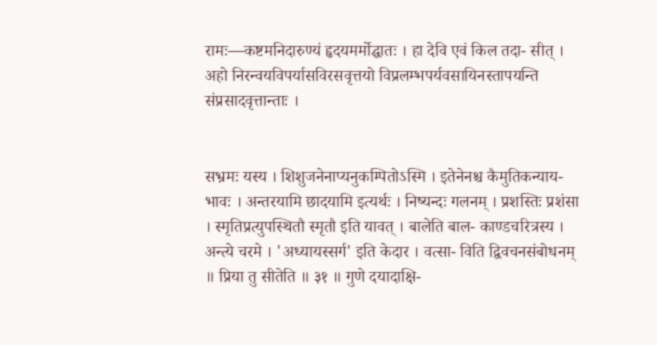रामः—कष्टमनिदारुण्यं हृदयमर्मोद्घातः । हा देवि एवं किल तदा- सीत् । अहो निरन्वयविपर्यासविरसवृत्तयो विप्रलम्भपर्यवसायिनस्तापयन्ति संप्रसादवृत्तान्ताः ।


सभ्रमः यस्य । शिशुजनेनाप्यनुकम्पितोऽस्मि । इतेनेनश्च कैमुतिकन्याय- भावः । अन्तरयामि छादयामि इत्यर्थः । निष्यन्दः गलनम् । प्रशस्तिः प्रशंसा । स्मृतिप्रत्युपस्थितौ स्मृतौ इति यावत् । बालेति बाल- काण्डचरित्रस्य । अन्त्ये चरमे । 'अध्यायस्सर्ग' इति केदार । वत्सा- विति द्विवचनसंबोधनम् ॥ प्रिया तु सीतेति ॥ ३१ ॥ गुणे दयादाक्षि-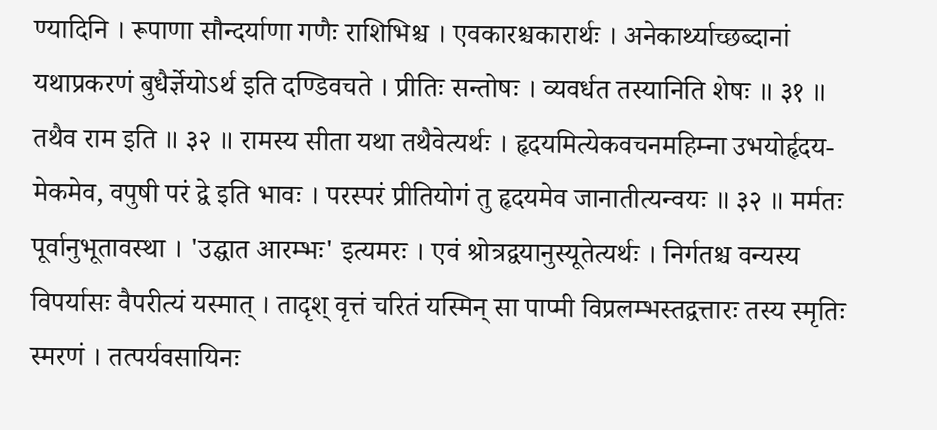ण्यादिनि । रूपाणा सौन्दर्याणा गणैः राशिभिश्च । एवकारश्चकारार्थः । अनेकार्थ्याच्छब्दानां यथाप्रकरणं बुधैर्ज्ञेयोऽर्थ इति दण्डिवचते । प्रीतिः सन्तोषः । व्यवर्धत तस्यानिति शेषः ॥ ३१ ॥ तथैव राम इति ॥ ३२ ॥ रामस्य सीता यथा तथैवेत्यर्थः । हृदयमित्येकवचनमहिम्ना उभयोर्हृदय- मेकमेव, वपुषी परं द्वे इति भावः । परस्परं प्रीतियोगं तु हृदयमेव जानातीत्यन्वयः ॥ ३२ ॥ मर्मतः पूर्वानुभूतावस्था । 'उद्घात आरम्भः' इत्यमरः । एवं श्रोत्रद्वयानुस्यूतेत्यर्थः । निर्गतश्च वन्यस्य विपर्यासः वैपरीत्यं यस्मात् । तादृश् वृत्तं चरितं यस्मिन् सा पाप्मी विप्रलम्भस्तद्वत्तारः तस्य स्मृतिः स्मरणं । तत्पर्यवसायिनः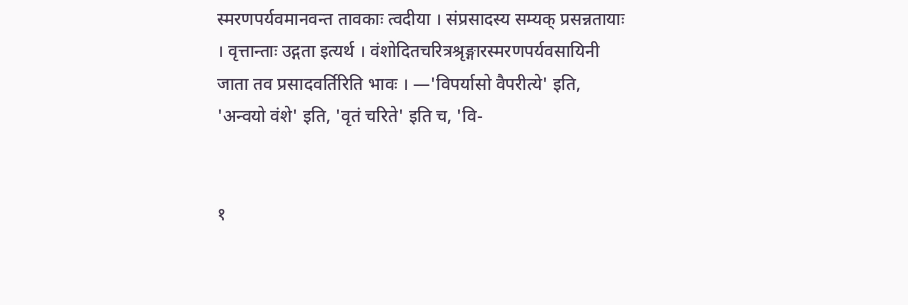स्मरणपर्यवमानवन्त तावकाः त्वदीया । संप्रसादस्य सम्यक् प्रसन्नतायाः । वृत्तान्ताः उद्गता इत्यर्थ । वंशोदितचरित्रश्रृङ्गारस्मरणपर्यवसायिनी जाता तव प्रसादवर्तिरिति भावः । —'विपर्यासो वैपरीत्ये' इति, 'अन्वयो वंशे' इति, 'वृतं चरिते' इति च, 'वि-


१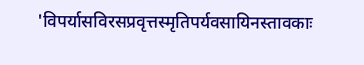'विपर्यासविरसप्रवृत्तस्मृतिपर्यवसायिनस्तावकाः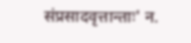संप्रसादवृत्तान्ताः' न.